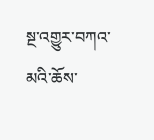སྔ་འགྱུར་བཀའ་མའི་ཆོས་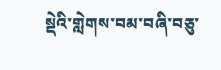སྡེའི་གླེགས་བམ་བཞི་བཅུ་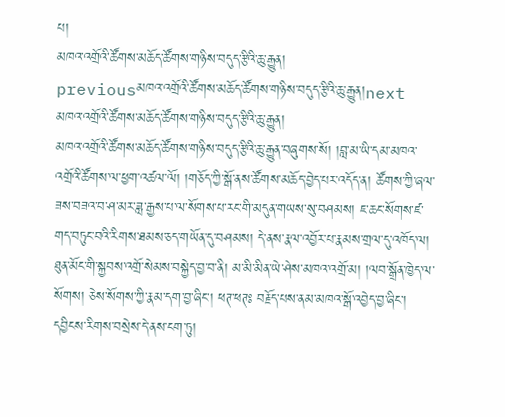པ།
མཁའ་འགྲོའི་ཚོགས་མཆོད་ཚོགས་གཉིས་བདུད་རྩིའི་ཆུ་རྒྱུན།
previousམཁའ་འགྲོའི་ཚོགས་མཆོད་ཚོགས་གཉིས་བདུད་རྩིའི་ཆུ་རྒྱུན།next
མཁའ་འགྲོའི་ཚོགས་མཆོད་ཚོགས་གཉིས་བདུད་རྩིའི་ཆུ་རྒྱུན།
མཁའ་འགྲོའི་ཚོགས་མཆོད་ཚོགས་གཉིས་བདུད་རྩིའི་ཆུ་རྒྱུན་བཞུགས་སོ། །བླ་མ་ཡི་དམ་མཁའ་འགྲོའི་ཚོགས་ལ་ཕྱག་འཚལ་ལོ། །གཅོད་ཀྱི་སྒོ་ནས་ཚོགས་མཆོད་བྱེད་པར་འདོད་ན། ཚོགས་ཀྱི་ཞལ་ཟས་བཟའ་བ་ཤ་མར་ཟླ་རྒྱས་པ་ལ་སོགས་པ་རང་གི་མདུན་གཡས་སུ་བཤམས། ཇ་ཆང་སོགས་ཛ་གད་བཏུང་བའི་རིགས་ཐམས་ཅད་གཡོན་དུ་བཤམས། དེ་ནས་རྣལ་འབྱོར་པ་རྣམས་གྲལ་དུ་འཁོད་ལ། ཐུན་མོང་གི་སྐྱབས་འགྲོ་སེམས་བསྐྱེད་བྱ་བ་ནི། མ་མི་མིན་ཡེ་ཤེས་མཁའ་འགྲོ་མ། །ལབ་སྒྲོན་ཁྱེད་ལ་སོགས། ཅེས་སོགས་ཀྱི་རྣམ་དག་བྱ་ཞིང་། ཕཊ་ཕཊཿ བརྗོད་པས་ནམ་མཁའ་སྒོ་འབྱེད་བྱ་ཞིང་། དབྱིངས་རིགས་བསྲེས་དེ་ནས་ངག་ཏུ།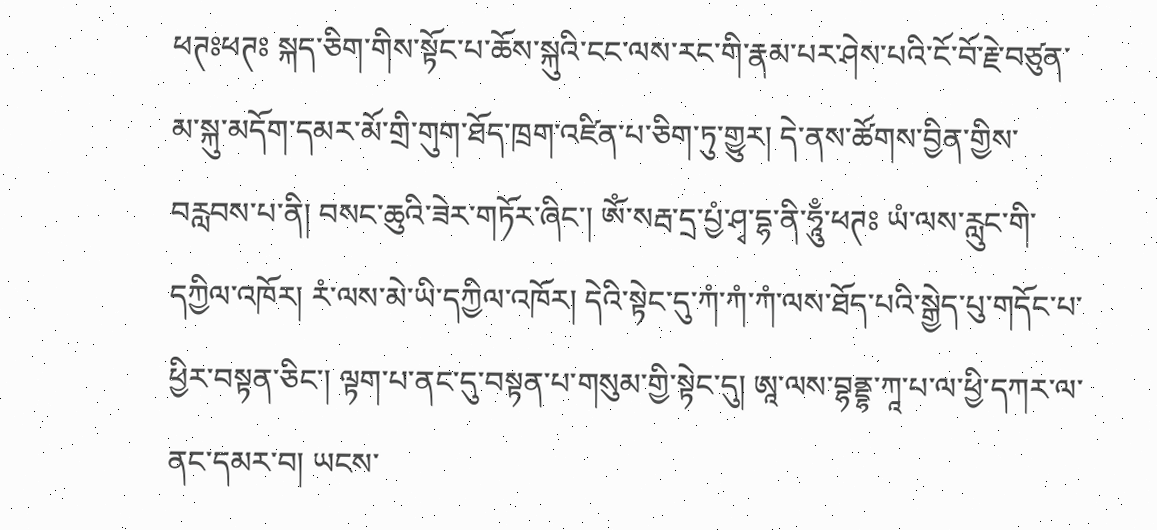ཕཊཿཕཊཿ སྐད་ཅིག་གིས་སྟོང་པ་ཆོས་སྐུའི་ངང་ལས་རང་གི་རྣམ་པར་ཤེས་པའི་ངོ་བོ་རྗེ་བཙུན་མ་སྐུ་མདོག་དམར་མོ་གྲི་གུག་ཐོད་ཁྲག་འཛིན་པ་ཅིག་ཏུ་གྱུར། དེ་ནས་ཚོགས་བྱིན་གྱིས་བརླབས་པ་ནི། བསང་ཆུའི་ཟེར་གཏོར་ཞིང་། ༀ་སརྦ་དྲ་པྱཾ་ཤྭ་དྷ་ནི་ཧཱུྃ་ཕཊཿ ཡཾ་ལས་རླུང་གི་དཀྱིལ་འཁོར། རཾ་ལས་མེ་ཡི་དཀྱིལ་འཁོར། དེའི་སྟེང་དུ་ཀཾ་ཀཾ་ཀཾ་ལས་ཐོད་པའི་སྒྱེད་པུ་གདོང་པ་ཕྱིར་བསྟན་ཅིང་། ལྟག་པ་ནང་དུ་བསྟན་པ་གསུམ་གྱི་སྟེང་དུ། ཨཱ་ལས་བྷནྡྷ་ཀཱ་པ་ལ་ཕྱི་དཀར་ལ་ནང་དམར་བ། ཡངས་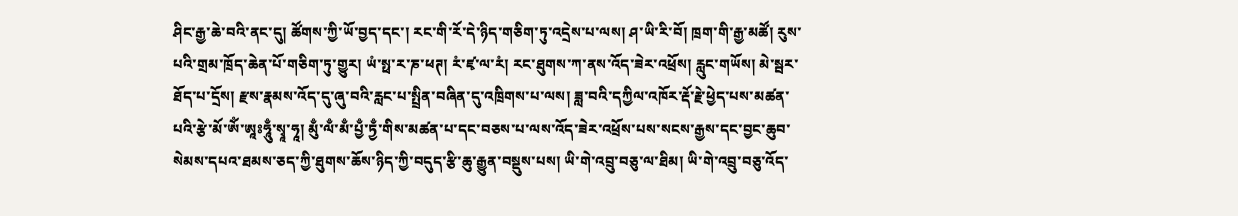ཤིང་རྒྱ་ཆེ་བའི་ནང་དུ། ཚོགས་ཀྱི་ཡོ་བྱད་དང་། རང་གི་རོ་དེ་ཉིད་གཅིག་ཏུ་འདྲེས་པ་ལས། ཤ་ཡི་རི་བོ། ཁྲག་གི་རྒྱ་མཚོ། རུས་པའི་གྲམ་ཁྲོད་ཆེན་པོ་གཅིག་ཏུ་གྱུར། ཡཾ་སྥ་ར་ཎ་ཕཊ། རཾ་ཛྭ་ལ་རཾ། རང་ཐུགས་ཀ་ནས་འོད་ཟེར་འཕྲོས། རླུང་གཡོས། མེ་སྦར་ཐོད་པ་དྲོས། རྫས་རྣམས་འོད་དུ་ཞུ་བའི་རླང་པ་སྤྲིན་བཞིན་དུ་འཁྲིགས་པ་ལས། ཟླ་བའི་དཀྱིལ་འཁོར་རྡོ་རྗེ་ཕྱེད་པས་མཚན་པའི་རྩེ་མོ་ༀ་ཨཱཿཧཱུྃ་སྭཱ་ཧཱ། མུྃ་ལྃ་མྃ་པྱྃ་ཏྱྃ་གིས་མཚན་པ་དང་བཅས་པ་ལས་འོད་ཟེར་འཕྲོས་པས་སངས་རྒྱས་དང་བྱང་ཆུབ་སེམས་དཔའ་ཐམས་ཅད་ཀྱི་ཐུགས་ཆོས་ཉིད་ཀྱི་བདུད་རྩི་ཆུ་རྒྱུན་བསྡུས་པས། ཡི་གེ་འབྲུ་བཅུ་ལ་ཐིམ། ཡི་གེ་འབྲུ་བཅུ་འོད་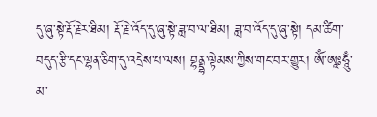དུ་ཞུ་སྟེ་རྡོ་རྗེར་ཐིམ། རྡོ་རྗེ་འོད་དུ་ཞུ་སྟེ་ཟླ་བ་ལ་ཐིམ། ཟླ་བ་འོད་དུ་ཞུ་སྟེ། དམ་ཚིག་བདུད་རྩི་དང་ལྷན་ཅིག་དུ་འདྲེས་པ་ལས། བྷནྡྷ་ལྟེམས་ཀྱིས་གང་བར་གྱུར། ༀ་ཨཱཿཧཱུྃ་མ་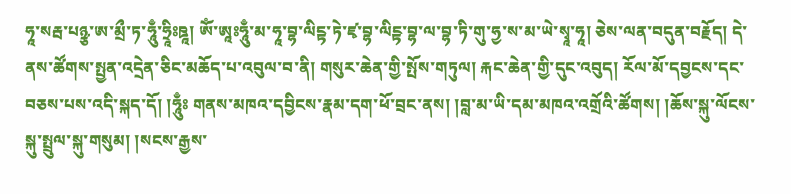ཧཱ་སརྦ་པཉྩ་ཨ་མྲྀ་ཏ་ཧཱུྃ་ཧྲཱིཿཋཱ། ༀ་ཨཱཿཧཱུྃ་མ་ཧཱ་བྷ་ལིངྟ་ཏེ་ཛྭ་བྷ་ལིངྟ་བྷ་ལ་བྷ་ཏི་གུ་ཧྱ་ས་མ་ཡེ་སྭཱ་ཧཱ། ཅེས་ལན་བདུན་བརྗོད། དེ་ནས་ཚོགས་སྤྱན་འདྲེན་ཅིང་མཆོད་པ་འབུལ་བ་ནི། གསུར་ཆེན་གྱི་སྤོས་གཏུལ། རྐང་ཆེན་གྱི་དུང་འབུད། རོལ་མོ་དབྱངས་དང་བཅས་པས་འདི་སྐད་དོ། །ཧཱུྃཿ གནས་མཁའ་དབྱིངས་རྣམ་དག་ཕོ་བྲང་ནས། །བླ་མ་ཡི་དམ་མཁའ་འགྲོའི་ཚོགས། །ཆོས་སྐུ་ལོངས་སྐུ་སྤྲུལ་སྐུ་གསུམ། །སངས་རྒྱས་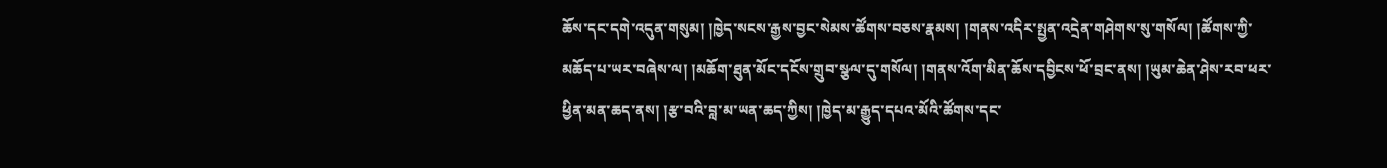ཆོས་དང་དགེ་འདུན་གསུམ། །ཁྱེད་སངས་རྒྱས་བྱང་སེམས་ཚོགས་བཅས་རྣམས། །གནས་འདིར་སྤྱན་འདྲེན་གཤེགས་སུ་གསོལ། །ཚོགས་ཀྱི་མཆོད་པ་ཡར་བཞེས་ལ། །མཆོག་ཐུན་མོང་དངོས་གྲུབ་སྩལ་དུ་གསོལ། །གནས་འོག་མིན་ཆོས་དབྱིངས་ཕོ་བྲང་ནས། །ཡུམ་ཆེན་ཤེས་རབ་ཕར་ཕྱིན་མན་ཆད་ནས། །རྩ་བའི་བླ་མ་ཡན་ཆད་ཀྱིས། །ཁྱེད་མ་རྒྱུད་དཔའ་མོའི་ཚོགས་དང་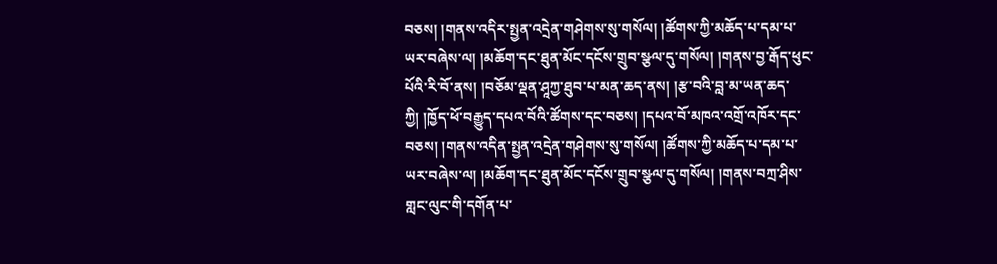བཅས། །གནས་འདིར་སྤྱན་འདྲེན་གཤེགས་སུ་གསོལ། །ཚོགས་ཀྱི་མཆོད་པ་དམ་པ་ཡར་བཞེས་ལ། །མཆོག་དང་ཐུན་མོང་དངོས་གྲུབ་སྩལ་དུ་གསོལ། །གནས་བྱ་རྒོད་ཕུང་པོའི་རི་བོ་ནས། །བཅོམ་ལྡན་ཤཱཀྱ་ཐུབ་པ་མན་ཆད་ནས། །རྩ་བའི་བླ་མ་ཡན་ཆད་ཀྱི། །ཁྱོད་ཕོ་བརྒྱུད་དཔའ་བོའི་ཚོགས་དང་བཅས། །དཔའ་བོ་མཁའ་འགྲོ་འཁོར་དང་བཅས། །གནས་འདིན་སྤྱན་འདྲེན་གཤེགས་སུ་གསོལ། །ཚོགས་ཀྱི་མཆོད་པ་དམ་པ་ཡར་བཞེས་ལ། །མཆོག་དང་ཐུན་མོང་དངོས་གྲུབ་སྩལ་དུ་གསོལ། །གནས་བཀྲ་ཤིས་གླང་ལུང་གི་དགོན་པ་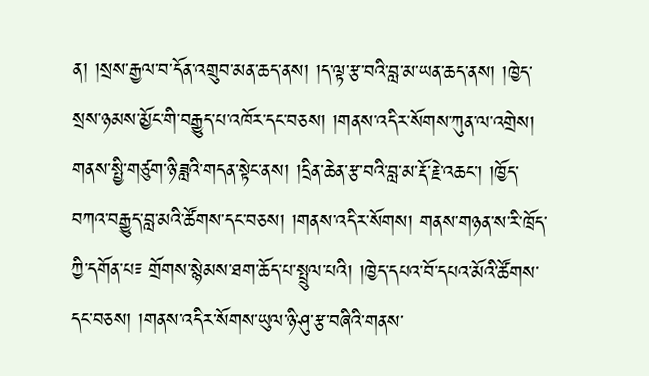ན། །སྲས་རྒྱལ་བ་དོན་འགྲུབ་མན་ཆད་ནས། །ད་ལྟ་རྩ་བའི་བླ་མ་ཡན་ཆད་ནས། །ཁྱེད་སྲས་ཉམས་མྱོང་གི་བརྒྱུད་པ་འཁོར་དང་བཅས། །གནས་འདིར་སོགས་ཀུན་ལ་འགྲེས། གནས་སྤྱི་གཙུག་ཉི་ཟླའི་གདན་སྟེང་ནས། །དྲིན་ཆེན་རྩ་བའི་བླ་མ་རྡོ་རྗེ་འཆང་། །ཁྱོད་བཀའ་བརྒྱུད་བླ་མའི་ཚོགས་དང་བཅས། །གནས་འདིར་སོགས། གནས་གཉན་ས་རི་ཁྲོད་ཀྱི་དགོན་པ༴ གྲོགས་སྙེམས་ཐག་ཆོད་པ་སྤྲུལ་པའི། །ཁྱེད་དཔའ་བོ་དཔའ་མོའི་ཚོགས་དང་བཅས། །གནས་འདིར་སོགས་ཡུལ་ཉི་ཤུ་རྩ་བཞིའི་གནས་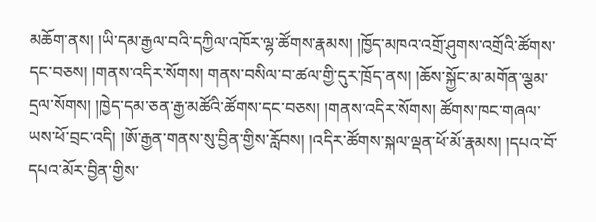མཆོག་ནས། །ཡི་དམ་རྒྱལ་བའི་དཀྱིལ་འཁོར་ལྷ་ཚོགས་རྣམས། །ཁྱོད་མཁའ་འགྲོ་ཤུགས་འགྲོའི་ཚོགས་དང་བཅས། །གནས་འདིར་སོགས། གནས་བསིལ་བ་ཚལ་གྱི་དུར་ཁྲོད་ནས། །ཆོས་སྐྱོང་མ་མགོན་ལྕམ་དྲལ་སོགས། །ཁྱེད་དམ་ཅན་རྒྱ་མཚོའི་ཚོགས་དང་བཅས། །གནས་འདིར་སོགས། ཚོགས་ཁང་གཞལ་ཡས་ཕོ་བྲང་འདི། །ཨོ་རྒྱན་གནས་སུ་བྱིན་གྱིས་རློབས། །འདིར་ཚོགས་སྐལ་ལྡན་ཕོ་མོ་རྣམས། །དཔའ་བོ་དཔའ་མོར་བྱིན་གྱིས་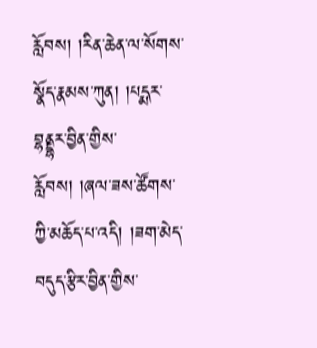རློབས། །རིན་ཆེན་ལ་སོགས་སྣོད་རྣམས་ཀུན། །པདྨར་བྷནྡྷར་བྱིན་གྱིས་རློབས། །ཞལ་ཟས་ཚོགས་ཀྱི་མཆོད་པ་འདི། །ཟག་མེད་བདུད་རྩིར་བྱིན་གྱིས་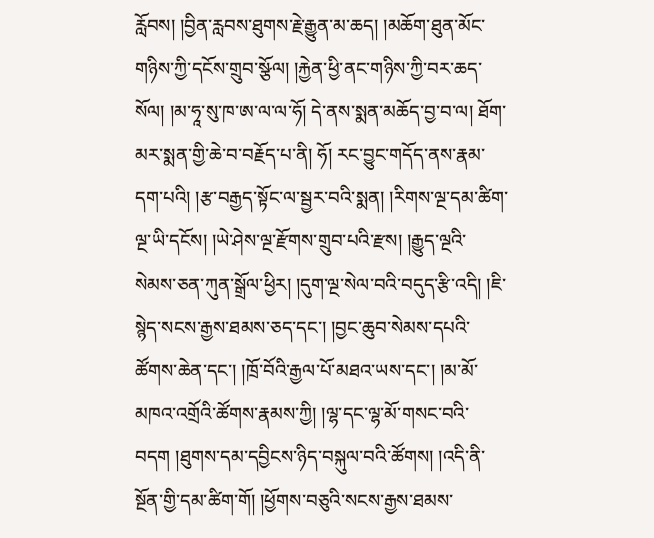རློབས། །བྱིན་རླབས་ཐུགས་རྗེ་རྒྱུན་མ་ཆད། །མཆོག་ཐུན་མོང་གཉིས་ཀྱི་དངོས་གྲུབ་སྩོལ། །རྐྱེན་ཕྱི་ནང་གཉིས་ཀྱི་བར་ཆད་སོལ། །མ་ཧཱ་སུ་ཁ་ཨ་ལ་ལ་ཧོ། དེ་ནས་སྨན་མཆོད་བྱ་བ་ལ། ཐོག་མར་སྨན་གྱི་ཆེ་བ་བརྗོད་པ་ནི། ཧོ། རང་བྱུང་གདོད་ནས་རྣམ་དག་པའི། །རྩ་བརྒྱད་སྟོང་ལ་སྦྱར་བའི་སྨན། །རིགས་ལྔ་དམ་ཚིག་ལྔ་ཡི་དངོས། །ཡེ་ཤེས་ལྔ་རྫོགས་གྲུབ་པའི་རྫས། །རྒྱུད་ལྔའི་སེམས་ཅན་ཀུན་སྒྲོལ་ཕྱིར། །དུག་ལྔ་སེལ་བའི་བདུད་རྩི་འདི། །ཇི་སྙེད་སངས་རྒྱས་ཐམས་ཅད་དང་། །བྱང་ཆུབ་སེམས་དཔའི་ཚོགས་ཆེན་དང་། །ཁྲོ་བོའི་རྒྱལ་པོ་མཐའ་ཡས་དང་། །མ་མོ་མཁའ་འགྲོའི་ཚོགས་རྣམས་ཀྱི། །ལྷ་དང་ལྷ་མོ་གསང་བའི་བདག །ཐུགས་དམ་དབྱིངས་ཉིད་བསྐུལ་བའི་ཚོགས། །འདི་ནི་སྔོན་གྱི་དམ་ཚིག་གོ། །ཕྱོགས་བཅུའི་སངས་རྒྱས་ཐམས་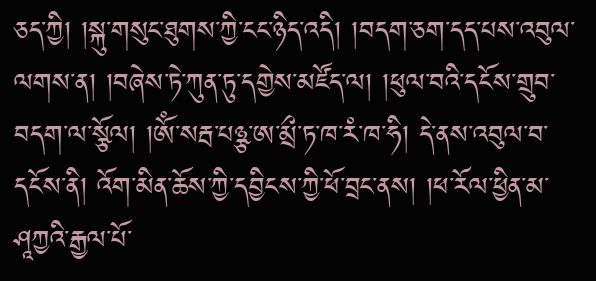ཅད་ཀྱི། །སྐུ་གསུང་ཐུགས་ཀྱི་ངང་ཉིད་འདི། །བདག་ཅག་དད་པས་འབུལ་ལགས་ན། །བཞེས་ཏེ་ཀུན་ཏུ་དགྱེས་མཛོད་ལ། །ཕུལ་བའི་དངོས་གྲུབ་བདག་ལ་སྩོལ། །ༀ་སརྦ་པཉྩ་ཨ་མྲྀ་ཏ་ཁ་རཾ་ཁ་ཧི། དེ་ནས་འབུལ་བ་དངོས་ནི། འོག་མིན་ཆོས་ཀྱི་དབྱིངས་ཀྱི་ཕོ་བྲང་ནས། །ཕ་རོལ་ཕྱིན་མ་ཤཱཀྱའི་རྒྱལ་པོ་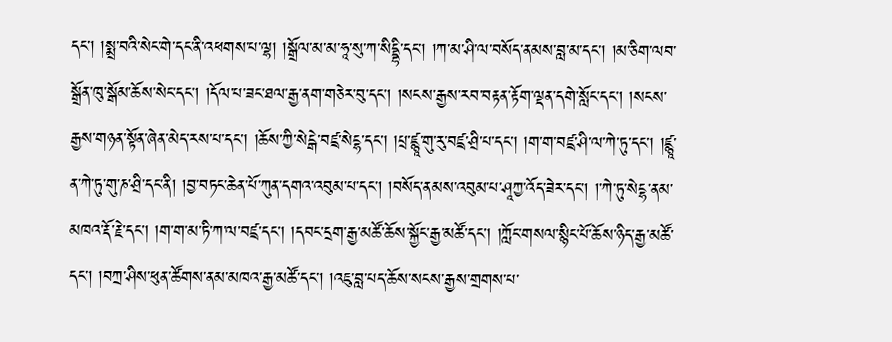དང་། །སྨྲ་བའི་སེང་གེ་དང་ནི་འཕགས་པ་ལྷ། །སྒྲོལ་མ་མ་ཧཱ་སུ་ཀ་སིདྡྷི་དང་། །ཀ་མ་ཤི་ལ་བསོད་ནམས་བླ་མ་དང་། །མ་ཅིག་ལབ་སྒྲོན་ཁུ་སྒོམ་ཆོས་སེང་དང་། །དོལ་པ་ཟང་ཐལ་རྒྱ་ནག་གཅེར་བུ་དང་། །སངས་རྒྱས་རབ་བརྟན་རྟོག་ལྡན་དགེ་སློང་དང་། །སངས་རྒྱས་གཉན་སྟོན་ཞེན་མེད་རས་པ་དང་། །ཆོས་ཀྱི་སེངྒེ་བཛྲ་སེངྷ་དང་། །པྲ་ཛྙཱ་གུ་རུ་བཛྲ་ཤྲི་པ་དང་། །ག་ག་བཛྲ་ཤི་ལ་ཀེ་ཏུ་དང་། །ཛྙཱ་ན་ཀེ་ཏུ་གུ་ཎ་ཤྲི་དང་ནི། །བྱ་བཏང་ཆེན་པོ་ཀུན་དགའ་འབུམ་པ་དང་། །བསོད་ནམས་འབུམ་པ་ཤཱཀྱ་འོད་ཟེར་དང་། །་ཀེ་ཏུ་སེངྷ་ནམ་མཁའ་རྡོ་རྗེ་དང་། །ག་ག་མ་ཏི་ཀ་ལ་བཛྲ་དང་། །དབང་དྲག་རྒྱ་མཚོ་ཆོས་སྐྱོང་རྒྱ་མཚོ་དང་། །ཀློང་གསལ་སྙིང་པོ་ཆོས་ཉིད་རྒྱ་མཚོ་དང་། །བཀྲ་ཤིས་ཕུན་ཚོགས་ནམ་མཁའ་རྒྱ་མཚོ་དང་། །འཇུ་བླ་པད་ཆོས་སངས་རྒྱས་གྲགས་པ་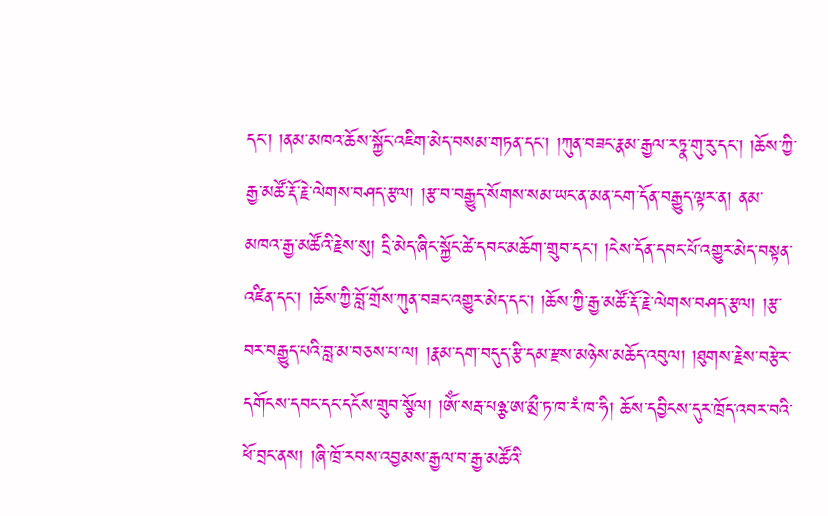དང་། །ནམ་མཁའ་ཆོས་སྐྱོང་འཇིག་མེད་བསམ་གཏན་དང་། །ཀུན་བཟང་རྣམ་རྒྱལ་རཏྣ་གུ་རུ་དང་། །ཆོས་ཀྱི་རྒྱ་མཚོ་རྡོ་རྗེ་ལེགས་བཤད་རྩལ། །རྩ་བ་བརྒྱུད་སོགས་སམ་ཡང་ན་མན་ངག་དོན་བརྒྱུད་ལྟར་ན། ནམ་མཁའ་རྒྱ་མཚོའི་རྗེས་སུ། དྲི་མེད་ཞིང་སྐྱོང་ཚེ་དབང་མཆོག་གྲུབ་དང་། །ངེས་དོན་དབང་པོ་འགྱུར་མེད་བསྟན་འཛིན་དང་། །ཆོས་ཀྱི་བློ་གྲོས་ཀུན་བཟང་འགྱུར་མེད་དང་། །ཆོས་ཀྱི་རྒྱ་མཚོ་རྡོ་རྗེ་ལེགས་བཤད་རྩལ། །རྩ་བར་བརྒྱུད་པའི་བླ་མ་བཅས་པ་ལ། །རྣམ་དག་བདུད་རྩི་དམ་རྫས་མཉེས་མཆོད་འབུལ། །ཐུགས་རྗེས་བརྩེར་དགོངས་དབང་དང་དངོས་གྲུབ་སྩོལ། །ༀ་སརྦ་པཉྩ་ཨ་མྲྀ་ཏ་ཁ་རཾ་ཁ་ཧི། ཆོས་དབྱིངས་དུར་ཁྲོད་འབར་བའི་ཕོ་བྲང་ནས། །ཞི་ཁྲོ་རབས་འབྱམས་རྒྱལ་བ་རྒྱ་མཚོའི་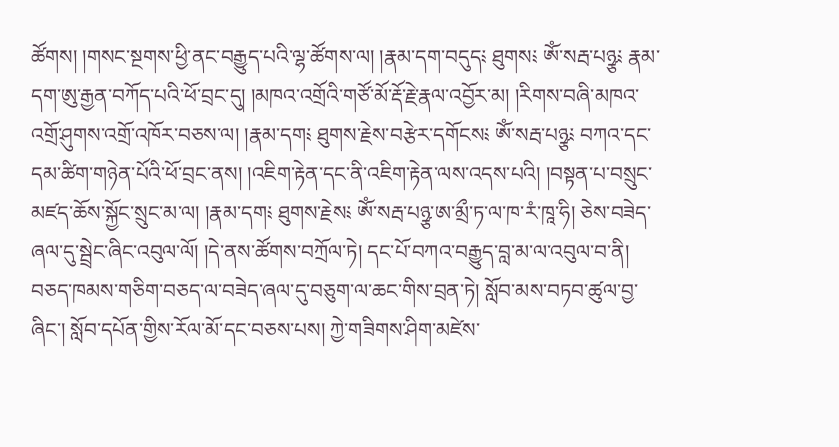ཚོགས། །གསང་སྔགས་ཕྱི་ནང་བརྒྱུད་པའི་ལྷ་ཚོགས་ལ། །རྣམ་དག་བདུད༴ ཐུགས༴ ༀ་སརྦ་པཉྩ༴ རྣམ་དག་ཨུ་རྒྱན་བཀོད་པའི་ཕོ་བྲང་དུ། །མཁའ་འགྲོའི་གཙོ་མོ་རྡོ་རྗེ་རྣལ་འབྱོར་མ། །རིགས་བཞི་མཁའ་འགྲོ་ཤུགས་འགྲོ་འཁོར་བཅས་ལ། །རྣམ་དག༴ ཐུགས་རྗེས་བརྩེར་དགོངས༴ ༀ་སརྦ་པཉྩ༴ བཀའ་དང་དམ་ཚིག་གཉེན་པོའི་ཕོ་བྲང་ནས། །འཇིག་རྟེན་དང་ནི་འཇིག་རྟེན་ལས་འདས་པའི། །བསྟན་པ་བསྲུང་མཛད་ཆོས་སྐྱོང་སྲུང་མ་ལ། །རྣམ་དག༴ ཐུགས་རྗེས༴ ༀ་སརྦ་པཉྩ་ཨ་མྲྀ་ཏ་ལ་ཁ་རཾ་ཁཱ་ཧི། ཅེས་བཟེད་ཞལ་དུ་སྦྲེང་ཞིང་འབུལ་ལོ། །དེ་ནས་ཚོགས་བཀྲོལ་ཏེ། དང་པོ་བཀའ་བརྒྱུད་བླ་མ་ལ་འབུལ་བ་ནི། བཅད་ཁམས་གཅིག་བཅད་ལ་བཟེད་ཞལ་དུ་བཅུག་ལ་ཆང་གིས་བྲན་ཏེ། སློབ་མས་བཏབ་ཚུལ་བྱ་ཞིང་། སློབ་དཔོན་གྱིས་རོལ་མོ་དང་བཅས་པས། ཀྱེ་གཟིགས་ཤིག་མཛེས་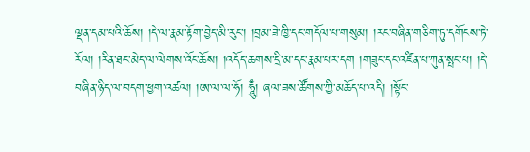ལྡན་དམ་པའི་ཆོས། །དེ་ལ་རྣམ་རྟོག་བྱེད་མི་རུང་། །བྲམ་ཟེ་ཁྱི་དང་གདོལ་པ་གསུམ། །རང་བཞིན་གཅིག་ཏུ་དགོངས་ཏེ་རོལ། །རིན་ཐང་མེད་ལ་ལེགས་འོང་ཆོས། །འདོད་ཆགས་དྲི་མ་དང་རྣམ་པར་དག །གཟུང་དང་འཛིན་པ་ཀུན་སྤང་པ། །དེ་བཞིན་ཉིད་ལ་བདག་ཕྱག་འཚལ། །ཨ་ལ་ལ་ཧོ། ཧཱུྃ། ཞལ་ཟས་ཚོགས་ཀྱི་མཆོད་པ་འདི། །སྟོང་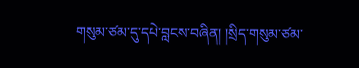གསུམ་ཙམ་དུ་དཔེ་བླངས་བཞིན། །སྲིད་གསུམ་ཙམ་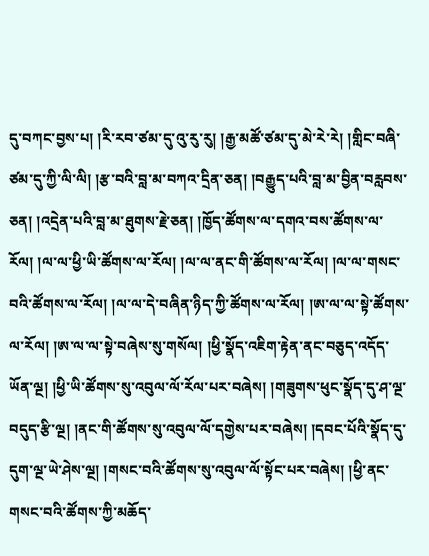དུ་བཀང་བྱས་པ། །རི་རབ་ཙམ་དུ་འུ་རུ་རུ། །རྒྱ་མཚོ་ཙམ་དུ་མེ་རེ་རེ། །གླིང་བཞི་ཙམ་དུ་ཀྱི་ལི་ལི། །རྩ་བའི་བླ་མ་བཀའ་དྲིན་ཅན། །བརྒྱུད་པའི་བླ་མ་བྱིན་བརླབས་ཅན། །འདྲེན་པའི་བླ་མ་ཐུགས་རྗེ་ཅན། །ཁྱོད་ཚོགས་ལ་དགའ་བས་ཚོགས་ལ་རོལ། །ལ་ལ་ཕྱི་ཡི་ཚོགས་ལ་རོལ། །ལ་ལ་ནང་གི་ཚོགས་ལ་རོལ། །ལ་ལ་གསང་བའི་ཚོགས་ལ་རོལ། །ལ་ལ་དེ་བཞིན་ཉིད་ཀྱི་ཚོགས་ལ་རོལ། །ཨ་ལ་ལ་སྟེ་ཚོགས་ལ་རོལ། །ཨ་ལ་ལ་སྟེ་བཞེས་སུ་གསོལ། །ཕྱི་སྣོད་འཇིག་རྟེན་ནང་བཅུད་འདོད་ཡོན་ལྔ། །ཕྱི་ཡི་ཚོགས་སུ་འབུལ་ལོ་རོལ་པར་བཞེས། །གཟུགས་ཕུང་སྣོད་དུ་ཤ་ལྔ་བདུད་རྩི་ལྔ། །ནང་གི་ཚོགས་སུ་འབུལ་ལོ་དགྱེས་པར་བཞེས། །དབང་པོའི་སྣོད་དུ་དུག་ལྔ་ཡེ་ཤེས་ལྔ། །གསང་བའི་ཚོགས་སུ་འབུལ་ལོ་སྟོང་པར་བཞེས། །ཕྱི་ནང་གསང་བའི་ཚོགས་ཀྱི་མཆོད་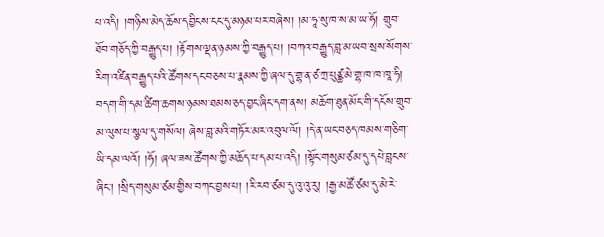པ་འདི། །གཉིས་མེད་ཆོས་དབྱིངས་ངང་དུ་མཉམ་པར་བཞེས། །མ་ཧཱ་སུ་ཁ་ས་མ་ཡ་ཧོ། གྲུབ་ཐོབ་གཅོད་ཀྱི་བརྒྱུད་པ། །རྟོགས་ལྡན་ཉམས་ཀྱི་བརྒྱུད་པ། །བཀའ་བརྒྱུད་བླ་མ་ཡབ་སྲས་སོགས་རིག་འཛིན་བརྒྱུད་པའི་ཚོགས་དང་བཅས་པ་རྣམས་ཀྱི་ཞལ་དུ་གྷ་ན་ཙ་ཀྲ་པུཙྪ་མེ་གྷ་ཁ་ཁ་ཁཱ་ཧི། བདག་གི་དམ་ཚིག་ཆགས་ཉམས་ཐམས་ཅད་བྱང་ཞིང་དག་ནས། མཆོག་ཐུན་མོང་གི་དངོས་གྲུབ་མ་ལུས་པ་སྩལ་དུ་གསོལ། ཞེས་བླ་མའི་གཏོར་མར་འབུལ་ལོ། །དེ་ན་ཡང་བཅད་ཁམས་གཅིག་ཡི་དམ་ལའོ། །ཧོ། ཞལ་ཟས་ཚོགས་ཀྱི་མཆོད་པ་དམ་པ་འདི། །སྟོང་གསུམ་ཙམ་དུ་དཔེ་བླངས་ཞིང་། །སྲིད་གསུམ་ཙམ་གྱིས་བཀང་བྱས་པ། །རི་རབ་ཙམ་དུ་འུ་འུ་རུ། །རྒྱ་མཚོ་ཙམ་དུ་མེ་རེ་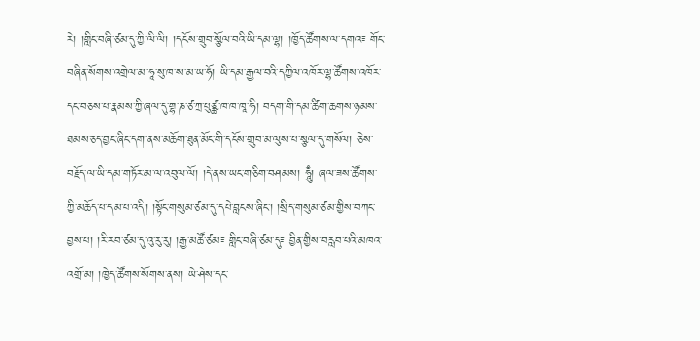རེ། །གླིང་བཞི་ཙམ་དུ་ཀྱི་ལི་ལི། །དངོས་གྲུབ་སྩོལ་བའི་ཡི་དམ་ལྷ། །ཁྱོད་ཚོགས་ལ་དགའ༴ གོང་བཞིན་སོགས་འགྲེལ་མ་ཧཱ་སུ་ཁ་ས་མ་ཡ་ཧོ། ཡི་དམ་རྒྱལ་བའི་དཀྱིལ་འཁོར་ལྷ་ཚོགས་འཁོར་དང་བཅས་པ་རྣམས་ཀྱི་ཞལ་དུ་གྷ་ཎ་ཙ་ཀྲ་པུཙྪ་ཁ་ཁ་ཁཱ་ཧི། བདག་གི་དམ་ཚིག་ཆགས་ཉམས་ཐམས་ཅད་བྱང་ཞིང་དག་ནས་མཆོག་ཐུན་མོང་གི་དངོས་གྲུབ་མ་ལུས་པ་སྩལ་དུ་གསོལ། ཅེས་བརྗོད་ལ་ཡི་དམ་གཏོར་མ་ལ་འབུལ་ལོ། །དེ་ནས་ཡང་གཅིག་བཤམས། ཧཱུྃ། ཞལ་ཟས་ཚོགས་ཀྱི་མཆོད་པ་དམ་པ་འདི། །སྟོང་གསུམ་ཙམ་དུ་དཔེ་བླངས་ཞིང་། །སྲིད་གསུམ་ཙམ་གྱིས་བཀང་བྱས་པ། །རི་རབ་ཙམ་དུ་འུ་རུ་རུ། །རྒྱ་མཚོ་ཙམ༴ གླིང་བཞི་ཙམ་དུ༴ བྱིན་གྱིས་བརླབ་པའི་མཁའ་འགྲོ་མ། །ཁྱེད་ཚོགས་སོགས་ནས། ཡེ་ཤེས་དང་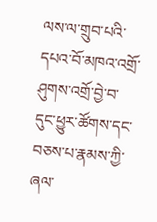ལས་ལ་གྲུབ་པའི་དཔའ་བོ་མཁའ་འགྲོ་ཤུགས་འགྲོ་བྱེ་བ་དུང་ཕྱུར་ཚོགས་དང་བཅས་པ་རྣམས་ཀྱི་ཞལ་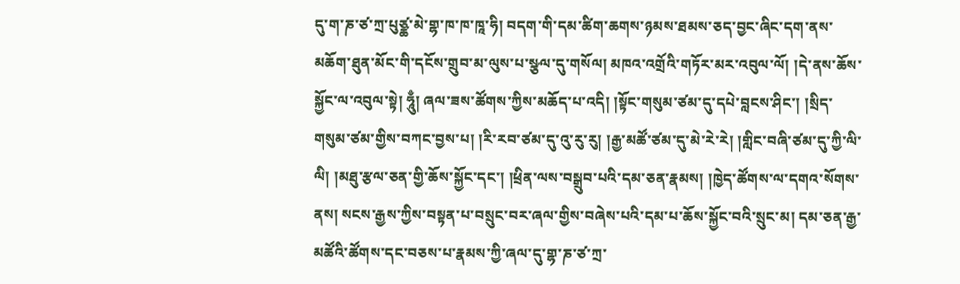དུ་ག་ཎ་ཙ་ཀྲ་པུཙྪ་མེ་གྷ་ཁ་ཁ་ཁཱ་ཧི། བདག་གི་དམ་ཚིག་ཆགས་ཉམས་ཐམས་ཅད་བྱང་ཞིང་དག་ནས་མཆོག་ཐུན་མོང་གི་དངོས་གྲུབ་མ་ལུས་པ་སྩལ་དུ་གསོལ། མཁའ་འགྲོའི་གཏོར་མར་འབུལ་ལོ། །དེ་ནས་ཆོས་སྐྱོང་ལ་འབུལ་སྟེ། ཧཱུྃ། ཞལ་ཟས་ཚོགས་ཀྱིས་མཆོད་པ་འདི། །སྟོང་གསུམ་ཙམ་དུ་དཔེ་བླངས་ཤིང་། །སྲིད་གསུམ་ཙམ་གྱིས་བཀང་བྱས་པ། །རི་རབ་ཙམ་དུ་འུ་རུ་རུ། །རྒྱ་མཚོ་ཙམ་དུ་མེ་རེ་རེ། །གླིང་བཞི་ཙམ་དུ་ཀྱི་ལི་ལི། །མཐུ་རྩལ་ཅན་གྱི་ཆོས་སྐྱོང་དང་། །ཕྲིན་ལས་བསྒྲུབ་པའི་དམ་ཅན་རྣམས། །ཁྱེད་ཚོགས་ལ་དགའ་སོགས་ནས། སངས་རྒྱས་ཀྱིས་བསྟན་པ་བསྲུང་བར་ཞལ་གྱིས་བཞེས་པའི་དམ་པ་ཆོས་སྐྱོང་བའི་སྲུང་མ། དམ་ཅན་རྒྱ་མཚོའི་ཚོགས་དང་བཅས་པ་རྣམས་ཀྱི་ཞལ་དུ་གྷ་ཎ་ཙ་ཀྲ་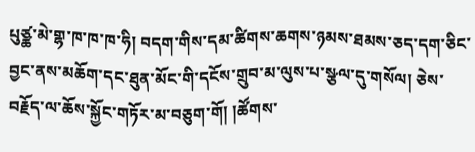པུཙྪ་མེ་གྷ་ཁ་ཁ་ཁ་ཧི། བདག་གིས་དམ་ཚིགས་ཆགས་ཉམས་ཐམས་ཅད་དག་ཅིང་བྱང་ནས་མཆོག་དང་ཐུན་མོང་གི་དངོས་གྲུབ་མ་ལུས་པ་སྩལ་དུ་གསོལ། ཅེས་བརྗོད་ལ་ཆོས་སྐྱོང་གཏོར་མ་བཅུག་གོ། །ཚོགས་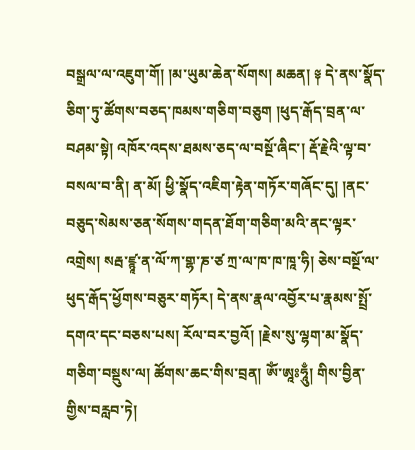བསྒྲལ་ལ་འཇུག་གོ། །མ་ཡུམ་ཆེན་སོགས། མཆན། ༈ དེ་ནས་སྣོད་ཅིག་ཏུ་ཚོགས་བཅད་ཁམས་གཅིག་བཅུག །ཕུད་རྒོད་བྲན་ལ་བཤམ་སྟེ། འཁོར་འདས་ཐམས་ཅད་ལ་བསྔོ་ཞིང་། རྡོ་རྗེའི་ལྟ་བ་བསལ་བ་ནི། ན་མོ། ཕྱི་སྣོད་འཇིག་རྟེན་གཏོར་གཞོང་དུ། །ནང་བཅུད་སེམས་ཅན་སོགས་གདན་ཐོག་གཅིག་མའི་ནང་ལྟར་འགྲེས། སརྦ་ཛྙཱ་ན་ལོ་ཀ་གྷ་ཎ་ཙ ཀྲ་ལ་ཁ་ཁ་ཁཱ་ཧི། ཅེས་བསྔོ་ལ་ཕུད་རྒོད་ཕྱོགས་བཅུར་གཏོར། དེ་ནས་རྣལ་འབྱོར་པ་རྣམས་སྤྲོ་དགའ་དང་བཅས་པས། རོལ་བར་བྱའོ། །རྗེས་སུ་ལྷག་མ་སྣོད་གཅིག་བསྡུས་ལ། ཚོགས་ཆང་གིས་བྲན། ༀ་ཨཱཿཧཱུྃ། གིས་བྱིན་གྱིས་བརླབ་ཏེ།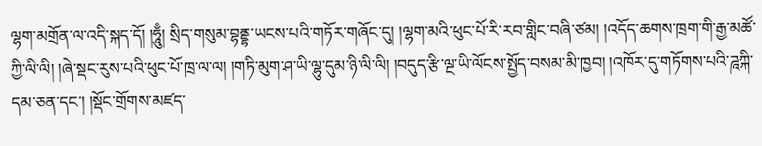ལྷག་མགྲོན་ལ་འདི་སྐད་དོ། །ཧཱུྃ། སྲིད་གསུམ་བྷནྡྷ་ཡངས་པའི་གཏོར་གཞོང་དུ། །ལྷག་མའི་ཕུང་པོ་རི་རབ་གླིང་བཞི་ཙམ། །འདོད་ཆགས་ཁྲག་གི་རྒྱ་མཚོ་ཀྱི་ལི་ལི། །ཞེ་སྡང་རུས་པའི་ཕུང་པོ་ཁྲ་ལ་ལ། །གཏི་མུག་ཤ་ཡི་ལྷུ་དུམ་ཉི་ལི་ལི། །བདུད་རྩི་ལྔ་ཡི་ལོངས་སྤྱོད་བསམ་མི་ཁྱབ། །འཁོར་དུ་གཏོགས་པའི་ཌཱཀྐི་དམ་ཅན་དང་། །སྡོང་གྲོགས་མཛད་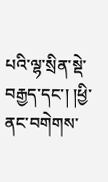པའི་ལྷ་སྲིན་སྡེ་བརྒྱད་དང་། །ཕྱི་ནང་བགེགས་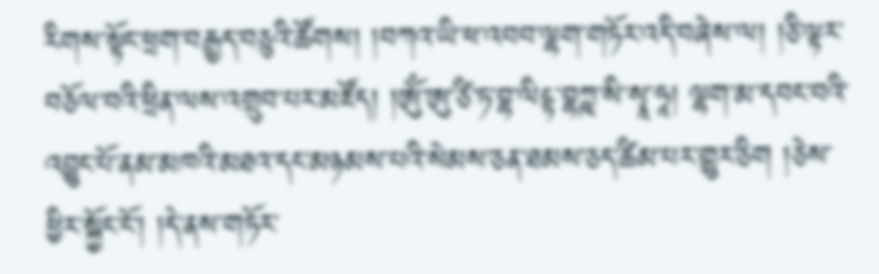རིགས་སྟོང་ཕྲག་བརྒྱད་བཅུའི་ཚོགས། །བཀའ་ཡི་ཕ་འབབ་ལྷག་གཏོར་འདི་བཞེས་ལ། །ཅི་ལྟར་བཅོལ་བའི་ཕྲིན་ལས་འགྲུབ་པར་མཛོད། །ཨོུཾ་ཨུ་ཙི་ཏ་བྷ་ལིངྟ་བྷཀྵ་སི་སྭཱ་ཧཱ། ལྷག་མ་དབང་བའི་འབྱུང་པོ་ནམ་མཁའི་མཐའ་དང་མཉམས་པའི་སེམས་ཅན་ཐམས་ཅད་ཚིམ་པར་གྱུར་ཅིག །ཅེས་ཕྱིར་སྐྱོང་ངོ་། །དེ་ནས་གཏོར་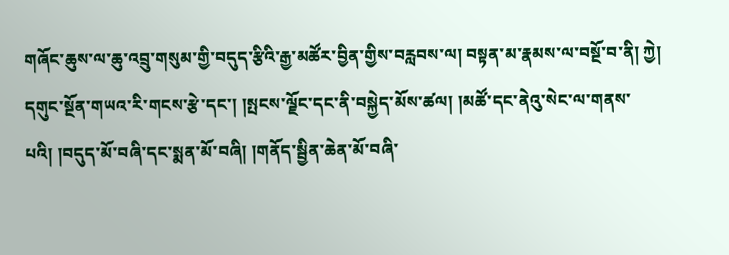གཞོང་ཆུས་ལ་ཆུ་འབྲུ་གསུམ་གྱི་བདུད་རྩིའི་རྒྱ་མཚོར་བྱིན་གྱིས་བརླབས་ལ། བསྟན་མ་རྣམས་ལ་བསྔོ་བ་ནི། ཀྱེ། དགུང་སྔོན་གཡའ་རི་གངས་རྩེ་དང་། །སྤངས་ལྗོང་དང་ནི་བསྐྱེད་མོས་ཚལ། །མཚོ་དང་ནེའུ་སེང་ལ་གནས་པའི། །བདུད་མོ་བཞི་དང་སྨན་མོ་བཞི། །གནོད་སྦྱིན་ཆེན་མོ་བཞི་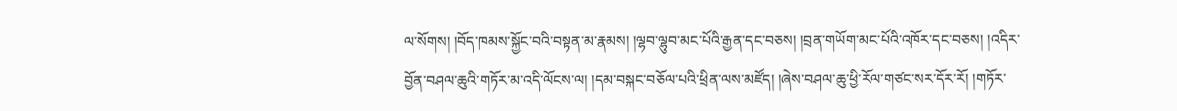ལ་སོགས། །བོད་ཁམས་སྐྱོང་བའི་བསྟན་མ་རྣམས། །ལྷབ་ལྷུབ་མང་པོའི་རྒྱན་དང་བཅས། །བྲན་གཡོག་མང་པོའི་འཁོར་དང་བཅས། །འདིར་བྱོན་བཤལ་ཆུའི་གཏོར་མ་འདི་ལོངས་ལ། །དམ་བསྐང་བཅོལ་པའི་ཕྲིན་ལས་མཛོད། །ཞེས་བཤལ་ཆུ་ཕྱི་རོལ་གཙང་སར་དོར་རོ། །གཏོར་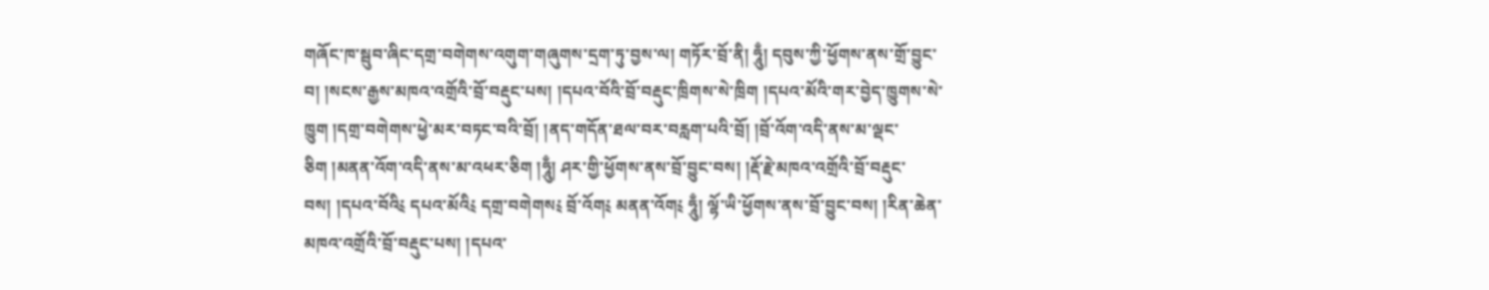གཞོང་ཁ་སྦུབ་ཞིང་དགྲ་བགེགས་འགུག་གཞུགས་དྲག་ཏུ་བྱས་ལ། གཏོར་བྲོ་ནི། ཧཱུྃ། དབུས་ཀྱི་ཕྱོགས་ནས་གྲོ་བྱུང་བ། །སངས་རྒྱས་མཁའ་འགྲོའི་བྲོ་བརྡུང་པས། །དཔའ་བོའི་བྲོ་བརྡུང་ཁྲིགས་སེ་ཁྲིག །དཔའ་མོའི་གར་བྱེད་ཁྱུགས་སེ་ཁྱུག །དགྲ་བགེགས་ཕྱེ་མར་བཏང་བའི་བྲོ། །ནད་གདོན་ཐལ་བར་བརླག་པའི་བྲོ། །བྲོ་འོག་འདི་ནས་མ་ལྡང་ཅིག །མནན་འོག་འདི་ནས་མ་འཕར་ཅིག །ཧཱུྃ། ཤར་གྱི་ཕྱོགས་ནས་བྲོ་བྱུང་བས། །རྡོ་རྗེ་མཁའ་འགྲོའི་བྲོ་བརྡུང་བས། །དཔའ་བོའི༴ དཔའ་མོའི༴ དགྲ་བགེགས༴ བྲོ་འོག༴ མནན་འོག༴ ཧཱུྃ། ལྷོ་ཡི་ཕྱོགས་ནས་བྲོ་བྱུང་བས། །རིན་ཆེན་མཁའ་འགྲོའི་བྲོ་བརྡུང་པས། །དཔའ་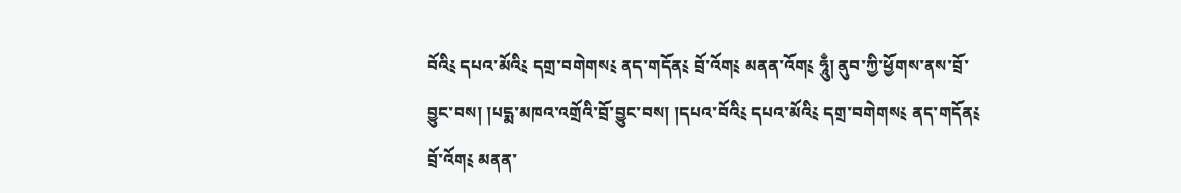བོའི༴ དཔའ་མོའི༴ དགྲ་བགེགས༴ ནད་གདོན༴ བྲོ་འོག༴ མནན་འོག༴ ཧཱུྃ། ནུབ་ཀྱི་ཕྱོགས་ནས་བྲོ་བྱུང་བས། །པདྨ་མཁའ་འགྲོའི་བྲོ་བྱུང་བས། །དཔའ་བོའི༴ དཔའ་མོའི༴ དགྲ་བགེགས༴ ནད་གདོན༴ བྲོ་འོག༴ མནན་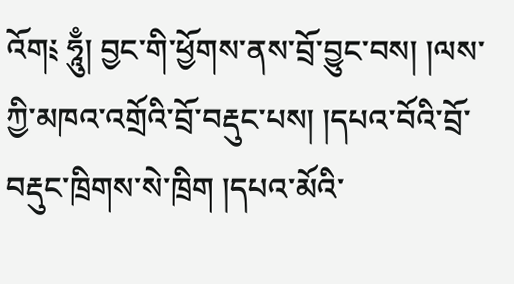འོག༴ ཧཱུྃ། བྱང་གི་ཕྱོགས་ནས་བྲོ་བྱུང་བས། །ལས་ཀྱི་མཁའ་འགྲོའི་བྲོ་བརྡུང་པས། །དཔའ་བོའི་བྲོ་བརྡུང་ཁྲིགས་སེ་ཁྲིག །དཔའ་མོའི་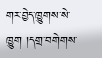གར་བྱེད་ཁྱུགས་སེ་ཁྱུག །དགྲ་བགེགས་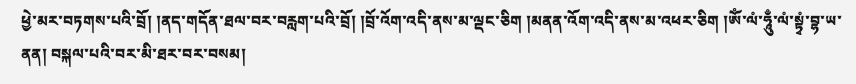ཕྱེ་མར་བཏགས་པའི་བྲོ། །ནད་གདོན་ཐལ་བར་བརླག་པའི་བྲོ། །བྲོ་འོག་འདི་ནས་མ་ལྡང་ཅིག །མནན་འོག་འདི་ནས་མ་འཕར་ཅིག །ༀ་ལཾ་ཧཱུྃ་ལཾ་སྟྭཾ་བྷ་ཡ་ནན། བསྐལ་པའི་བར་མི་ཐར་བར་བསམ།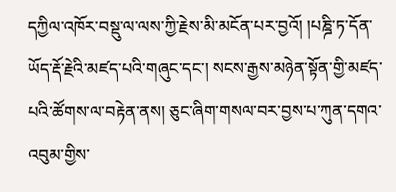དཀྱིལ་འཁོར་བསྡུ་ལ་ལས་ཀྱི་རྗེས་མི་མངོན་པར་བྱའོ། །པཎྜི་ཏ་དོན་ཡོད་རྡོ་རྗེའི་མཛད་པའི་གཞུང་དང་། སངས་རྒྱས་མཉེན་སྟོན་གྱི་མཛད་པའི་ཚོགས་ལ་བརྟེན་ནས། ཅུང་ཞིག་གསལ་བར་བྱས་པ་ཀུན་དགའ་འབུམ་གྱིས་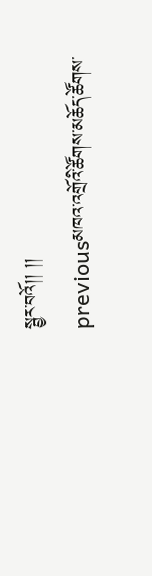སྦྱར་བའོ།། །།
previousམཁའ་འགྲོའི་ཚོགས་མཆོད་ཚོགས་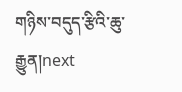གཉིས་བདུད་རྩིའི་ཆུ་རྒྱུན།next